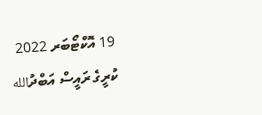19 އޮކްޓޯބަރ 2022
ކުރީގެ ރައީސް އަބްދުالله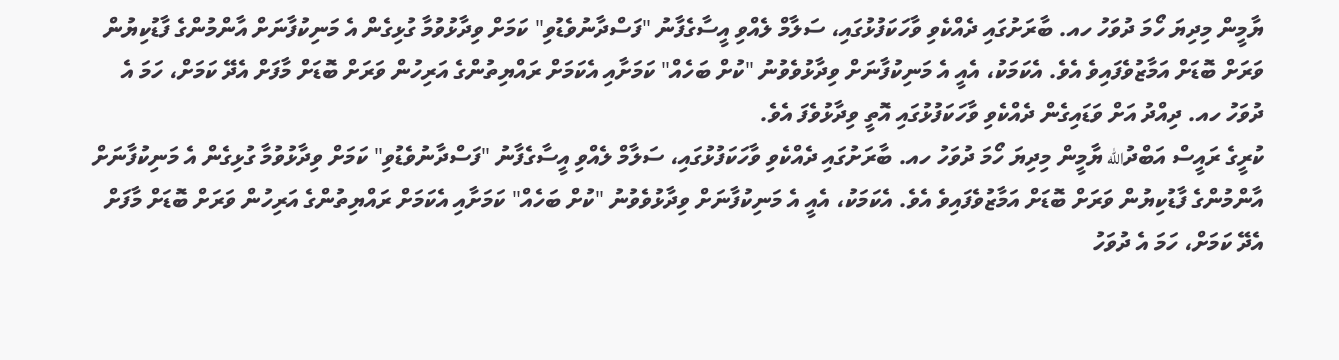ޔާމީން މިދިޔަ ހޯމަ ދުވަހު ހއ. ބާރަށުގައި ދެއްކެވި ވާހަކަފުޅުގައި، ސަލާމް ލެއްވި އީސާގެފާނު "ފަސްދާނުވެޑުވި" ކަމަށް ވިދާޅުވުމާ ގުޅިގެން އެ މަނިކުފާނަށް އާންމުންގެ ފާޑުކިޔުން ވަރަށް ބޮޑަށް އަމާޒުވެފައިވެ އެވެ. އެކަމަކު، އެއީ އެ މަނިކުފާނަށް ވިދާޅުވެވުނު "ކުށް ބަހެއް" ކަމަށާއި އެކަމަށް ރައްޔިތުންގެ އަރިހުން ވަރަށް ބޮޑަށް މާފަށް އެދޭ ކަމަށް، ހަމަ އެ ދުވަހު ހއ. ދިއްދު އަށް ވަޑައިގެން ދެއްކެވި ވާހަކަފުޅުގައި އޮތީ ވިދާޅުވެފަ އެވެ.
ކުރީގެ ރައީސް އަބްދުالله ޔާމީން މިދިޔަ ހޯމަ ދުވަހު ހއ. ބާރަށުގައި ދެއްކެވި ވާހަކަފުޅުގައި، ސަލާމް ލެއްވި އީސާގެފާނު "ފަސްދާނުވެޑުވި" ކަމަށް ވިދާޅުވުމާ ގުޅިގެން އެ މަނިކުފާނަށް އާންމުންގެ ފާޑުކިޔުން ވަރަށް ބޮޑަށް އަމާޒުވެފައިވެ އެވެ. އެކަމަކު، އެއީ އެ މަނިކުފާނަށް ވިދާޅުވެވުނު "ކުށް ބަހެއް" ކަމަށާއި އެކަމަށް ރައްޔިތުންގެ އަރިހުން ވަރަށް ބޮޑަށް މާފަށް އެދޭ ކަމަށް، ހަމަ އެ ދުވަހު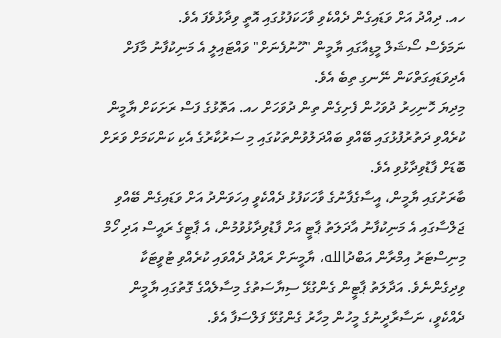ހއ. ދިއްދު އަށް ވަޑައިގެން ދެއްކެވި ވާހަކަފުޅުގައި އޮތީ ވިދާޅުވެފަ އެވެ.
ނަމަވެސް ސޯޝަލް މީޑިއާގައި ޔާމީން "ހޫނުފެނަށް" ވައްޓައިލީ އެ މަނިކުފާނު މާފަށް އެދިވަޑައިގަތްކަން ނޭނގި ތިބެ އެވެ.
މިދިޔަ ހޮނިހިރު ދުވަހުން ފެށިގެން ތިން ދުވަހަށް ހއ. އަތޮޅުގެ ފަސް ރަށަކަށް ޔާމީން ކުރެއްވި ދަތުރުފުޅުގައި ބޭއްވި ބައްދަލުވުންތަކުގައި މި ސަރުކާރުގެ އެކި ކަންކަމަށް ވަރަށް ބޮޑަށް ފާޑުވިދާޅުވި އެވެ.
ބާރަށުގައި ޔާމީން، އީސާގެފާނުގެ ވާހަކަފުޅު ދެއްކެވީ އިހަވަންދު އަށް ވަޑައިގެން ބޭއްވި ޖަލްސާގައި އެ މަނިކުފާނު އާދަލަތު ޕާޓީ އަށް ފާޑުވިދާޅުވުމުން، އެ ޕާޓީގެ ރައީސް އަދި ހޯމް މިނިސްޓަރު އިމްރާން އަބްދުالله، ޔާމީނަށް ރައްދު ދެއްވައި ކުރެއްވި ޓުވީޓަކާ ވިދިގެންނެވެ. އަދާލަތު ޕާޓީން ގެންގުޅޭ ސިޔާސަތުގެ މިސާލެއްގެ ގޮތުގައި ޔާމީން ދެއްކެވީ، ނަސާރާދީނުގެ މީހުން މިހާރު ގެންގުޅޭ ފަލްސަފާ އެވެ.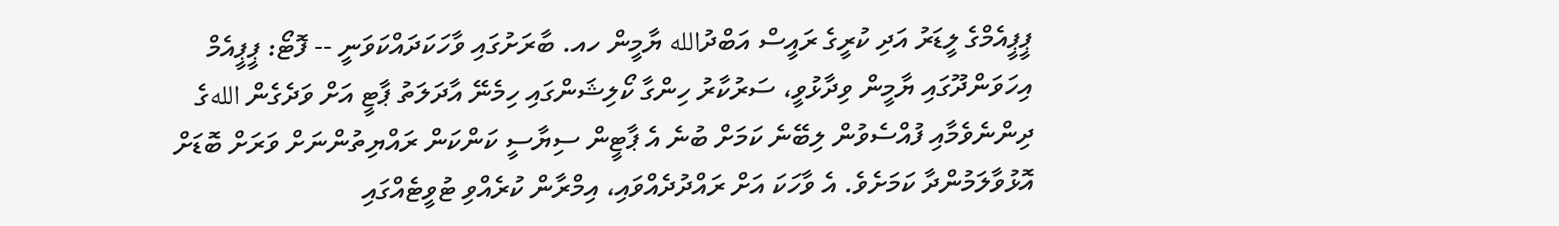ޕީޕީއެމްގެ ލީޑަރު އަދި ކުރީގެ ރައީސް އަބްދުالله ޔާމީން ހއ. ބާރަށުގައި ވާހަކަދައްކަވަނީ -- ފޮޓޯ: ޕީޕީއެމް
އިހަވަންދޫގައި ޔާމީން ވިދާޅުވީ، ސަރުކާރު ހިންގާ ކޯލިޝަންގައި ހިމެނޭ އާދަލަތު ޕާޓީ އަށް ވަދެގެން اللهގެ ދިންނެވެމާއި ފުއްސެވުން ލިބޭނެ ކަމަށް ބުނެ އެ ޕާޓީން ސިޔާސީ ކަންކަން ރައްޔިތުންނަށް ވަރަށް ބޮޑަށް އޮޅުވާލަމުންދާ ކަމަށެވެ. އެ ވާހަކަ އަށް ރައްދުދެއްވައި، އިމްރާން ކުރެއްވި ޓުވީޓެއްގައި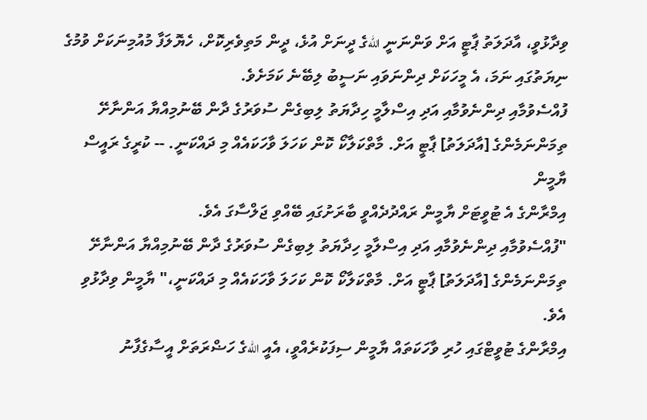ވިދާޅުވީ، އާދަލަތު ޕާޓީ އަށް ވަންނަނީ اللهގެ ދީނަށް އުޅެ، ދީން މަތިވެރިކޮށް، ހެޔޮލަފާ މުއުމިނަކަށް ވުމުގެ ނިޔަތުގައި ނަމަ، އެ މީހަކަށް ދިންނަވައި ނަސީބު ލިބޭނެ ކަމަށެވެ.
ފުއްސެވުމާއި ދިންނެވުމާއި އަދި އިސްލާމީ ހިދާޔަތު ލިބިގެން ސުވަރުގެ ދާން ބޭނުމިއްޔާ އަންނާށޭ ތިމަންނަމެންގެ [އާދަލަތު] ޕާޓީ އަށް. މާތްކަލާކޯ ކޮން ކަހަލަ ވާހަކައެއް މި ދައްކަނީ. -- ކުރީގެ ރައީސް ޔާމީން
އިމްރާންގެ އެ ޓުވީޓަށް ޔާމީން ރައްދުދެއްވީ ބާރަށުގައި ބޭއްވި ޖަލްސާގަ އެވެ.
"ފުއްސެވުމާއި ދިންނެވުމާއި އަދި އިސްލާމީ ހިދާޔަތު ލިބިގެން ސުވަރުގެ ދާން ބޭނުމިއްޔާ އަންނާށޭ ތިމަންނަމެންގެ [އާދަލަތު] ޕާޓީ އަށް. މާތްކަލާކޯ ކޮން ކަހަލަ ވާހަކައެއް މި ދައްކަނީ،" ޔާމީން ވިދާޅުވި އެވެ.
އިމްރާންގެ ޓުވީޓްގައި ހުރި ވާހަކަތައް ޔާމީން ސިފަކުރެއްވީ، އެއީ اللهގެ ހަޟްރަތަށް އީސާގެފާނު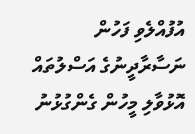އުފުއްލެވި ފަހުން ނަސާރާދީނުގެ އަސްލުތައް އޮޅުވާލި މީހުން ގެންގުޅުނު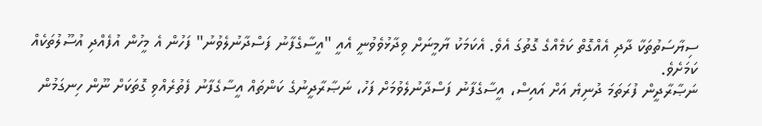ސިޔާސަތުތަކާ ދާދި އެއްގޮތް ކަމެއްގެ ގޮތުގަ އެވެ. އެކަމަކު ޔާމީނަށް ވިދާޅުވެވުނީ އެއީ "އީސާގެފާނު ފަސްދާނުލެވުނު" ފަހުން އެ މީހުން އުފެއްދި އުސޫލުތަކެއް ކަމަށެވެ.
ނަޞާރާދީން ފުރަތަމަ ދުނިޔެ އަށް އައިސް، އީސާގެފާނު ފަސްދާނުލެވުމަށް ފަހު، ނަޞާރާދީނުގެ ކަންތައް އީސާގެފާނު ފެތުރެއްވި ގޮތަކަށް ނޫން ހިނގަމުން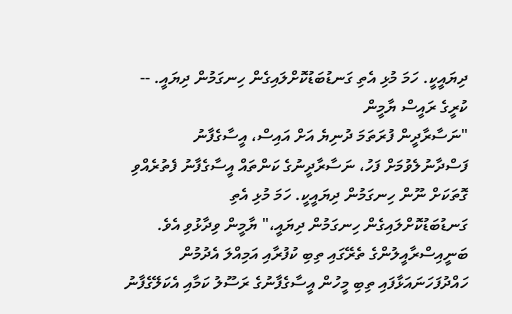ދިޔައީކީ. ހަމަ މުޅި އެތި ގަނޑުބަޑުކޮށްލައިގެން ހިނގަމުން ދިޔައީ. -- ކުރީގެ ރައީސް ޔާމީން
"ނަސާރާދީން ފުރަތަމަ ދުނިޔެ އަށް އައިސް، އީސާގެފާނު ފަސްދާނުލެވުމަށް ފަހު، ނަސާރާދީނުގެ ކަންތައް އީސާގެފާނު ފެތުރެއްވި ގޮތަކަށް ނޫން ހިނގަމުން ދިޔައީކީ. ހަމަ މުޅި އެތި ގަނޑުބަޑުކޮށްލައިގެން ހިނގަމުން ދިޔައީ،" ޔާމީން ވިދާޅުވި އެވެ.
ބަނީއިސްރާއީލުންގެ ތެރޭގައި ތިބި ކުފުރާއި އަމިއްލަ އެދުމުން ހައްދުފަހަނައަޅާފައި ތިބި މީހުން އީސާގެފާނުގެ ރަސޫލު ކަމާއި އެކަލޭގެފާނު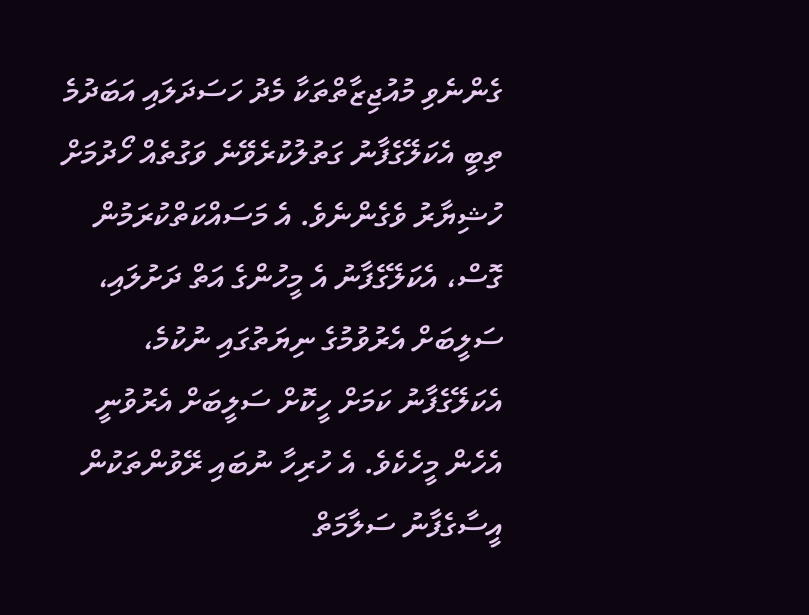ގެންނެވި މުއުޖިޒާތްތަކާ މެދު ހަސަދަލައި އަބަދުމެ ތިބީ އެކަލޭގެފާނު ގަތުލުކުރެވޭނެ ވަގުތެއް ހޯދުމަށް ހުޝިޔާރު ވެގެންނެވެ. އެ މަސައްކަތްކުރަމުން ގޮސް، އެކަލޭގެފާނު އެ މީހުންގެ އަތް ދަށުލައި، ސަލީބަށް އެރުވުމުގެ ނިޔަތުގައި ނުކުމެ، އެކަލޭގެފާނު ކަމަށް ހީކޮށް ސަލީބަށް އެރުވުނީ އެހެން މީހެކެވެ. އެ ހުރިހާ ނުބައި ރޭވުންތަކުން އީސާގެފާނު ސަލާމަތް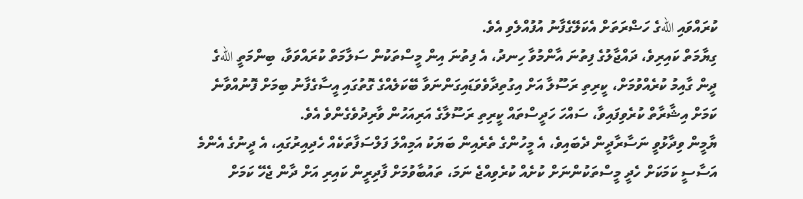ކުރައްވައި اللهގެ ހަޟްރަތަށް އެކަލޭގެފާނު އުފުއްލެވި އެވެ.
ގިޔާމަތް ކައިރިވެ، ދައްޖާލުގެ ފިތުނަ އާންމުވާ ހިނދު، އެ ފިތުނަ އިން މީސްތަކުން ސަލާމަތް ކުރައްވަވާ، ބިންމަތީ اللهގެ ދީން ގާއިމު ކުރެއްވުމަށް، ކީރިތި ރަސޫލާ އަށް އިގުތިދާވެވަޑައިގަންނަވާ ބޭކަލެއްގެ ގޮތުގައި އީސާގެފާނު ބިމަށް ފޮނުއްވާނެ ކަމަށް އިޝާރާތް ކުރެވިފައިވާ، ސައްހަ ހަދީސްތައް ކީރިތި ރަސޫލާގެ އަރިއަހުން ވާރިދުވެގެންވެ އެވެ.
ޔާމީން ވިދާޅުވީ ނަސާރާދީން ދެބައިވެ، އެ މީހުންގެ ތެރެއިން ބަޔަކު އަމިއްލަ ފަލްސަފާތަކެއް ހެދިއިރުގައި، އެ ދީނުގެ އެންމެ އަސާސީ ކަމަކަށް ހެދީ މީސްތަކުންނަށް ކުށެއް ކުރެވިއްޖެ ނަމަ، ތައުބާވުމަށް ފާދިރީން ކައިރި އަށް ދާން ޖެހޭ ކަމަށް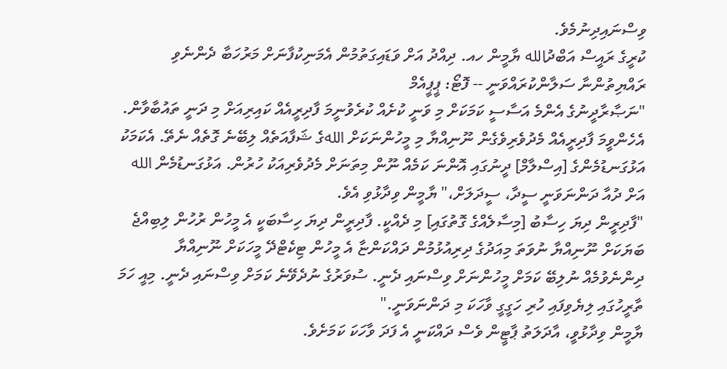ވިސްނައިދިނުމެވެ.
ކުރީގެ ރައީސް އަބްދުالله ޔާމީން ހއ. ދިއްދު އަށް ވަޑައިގަތުމުން އެމަނިކުފާނަށް މަރުހަބާ ދެންނެވި ރައްޔިތުންނާ ސަލާންކުރައްވަނީ -- ފޮޓޯ: ޕީޕީއެމް
"ނަޞާރާދީނުގެ އެންމެ އަސާސީ ކަމަކަށް މި ވަނީ ކުށެއް ކުރެވުނީމަ ފާދިރީއެއް ކައިރިއަށް މި ދަނީ ތައުބާވާން. އެހެންވީމަ ފާދިރީއެއް މެދުވެރިވެގެން ނޫނިއްޔާ މި މީހުންނަކަށް اللهގެ ޝަފާއަތެއް ލިބޭނެ ގޮތެއް ނެތޭ. އެކަމަކު އަޅުގަނޑުމެންގެ [އިސްލާމް] ދީނުގައި އޮންނަ ކަމެއް ނޫން މިތަނަށް މެދުވެރިއަކު ހުރުން. އަޅުގަނޑުމެން الله އަށް ދުއާ ދަންނަވަނީ ސީދާ، ސީދަލަށް،" ޔާމީން ވިދާޅުވި އެވެ.
"ފާދިރީން ދިޔަ ހިސާބު [މިސާލެއްގެ ގޮތުގައި] މި ދެއްކީ. ފާދިރީން ދިޔަ ހިސާބަކީ އެ މީހުން ރުހުން ލިބިއްޖެ ބަޔަކަށް ނޫނިއްޔާ ނުވަތަ މިއަދުގެ ދިރިއުޅުމުން ދައްކަންޏާ އެ މީހުން ޓިކެޓްދޭ މީހަކަށް ނޫނިއްޔާ ދިންނެވުމެއް ނުލިބޭ ކަމަށް މީހުންނަށް ވިސްނައި ދެނީ. ސުވަރުގެ ނުދެވޭނެ ކަމަށް ވިސްނައި ދެނީ. މިއީ ހަމަ ތާރީހުގައި ލިޔެވިފައި ހުރި ހަގީގީ ވާހަކަ މި ދަންނަވަނީ."
ޔާމީން ވިދާޅުވީ، އާދަލަތު ޕާޓީން ވެސް ދައްކަނީ އެ ފަދަ ވާހަކަ ކަމަށެވެ.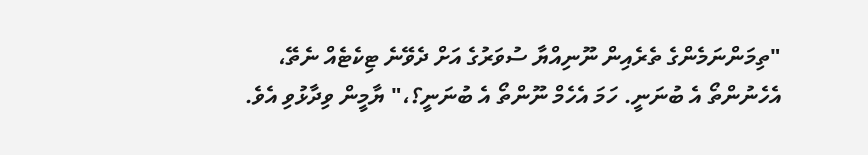"ތިމަންނަމެންގެ ތެރެއިން ނޫނިއްޔާ ސުވަރުގެ އަށް ދެވޭނެ ޓިކެޓެއް ނެތޭ، އެހެނުންތޯ އެ ބުނަނީ. ހަމަ އެހެމް ނޫންތޯ އެ ބުނަނީ؟،" ޔާމީން ވިދާޅުވި އެވެ.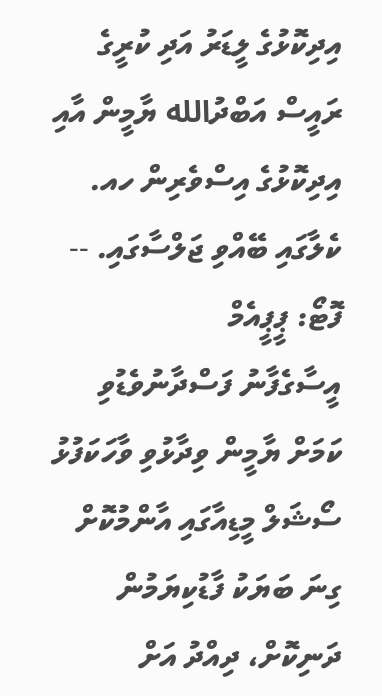އިދިކޮޅުގެ ލީޑަރު އަދި ކުރީގެ ރައީސް އަބްދުالله ޔާމީން އާއި އިދިކޮޅުގެ އިސްވެރިން ހއ. ކެލާގައި ބޭއްވި ޖަލްސާގައި. -- ފޮޓޯ: ޕީޕީއެމް
އީސާގެފާނު ފަސްދާނުވެޑުވި ކަމަށް ޔާމީން ވިދާޅުވި ވާހަކަފުޅު ސޯޝަލް މީޑިއާގައި އާންމުކޮށް ގިނަ ބަޔަކު ފާޑުކިޔަމުން ދަނިކޮށް، ދިއްދު އަށް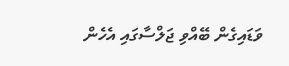ވަޑައިގެން ބޭއްވި ޖަލްސާގައި އެހެން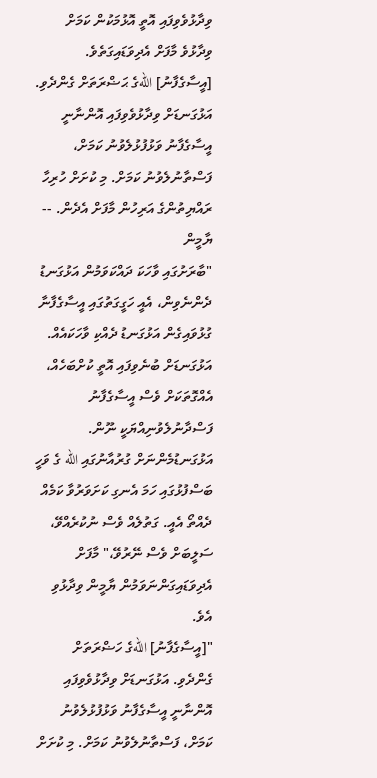ވިދާޅުވެވިފައި އޮތީ އޮޅުމަކުން ކަމަށް ވިދާޅުވެ މާފަށް އެދިވަޑައިގަތެވެ.
[އީސާގެފާނު] اللهގެ ޙަޟްރަތަށް ގެންދެވި. އަޅުގަނޑަށް ވިދާޅުވެވިފައި އޮންނާނީ އީސާގެފާނު ވަޅުފުޅުލެވުނު ކަމަށް، ފަސްތާނުލެވުނު ކަމަށް. މި ކުށަށް ހުރިހާ ރައްޔިތުންގެ އަރިހުން މާފަށް އެދެން. -- ޔާމީން
"ބާރަށުގައި ވާހަކަ ދައްކަވަމުން އަޅުގަނޑު ދެންނެވިން، އެއީ ހަގީގަތުގައި އީސާގެފާނާ ގުޅުވައިގެން އަޅުގަނޑު ދެއްކި ވާހަކައެއް. އަޅުގަނޑަށް ބުނެވިފައި އޮތީ ކުށްބަހެއް، އެއްގޮތަކަށް ވެސް އީސާގެފާނު ފަސްދާނުލެވުނިއްޔަކީ ނޫން. އަޅުގަނޑުމެންނަށް ގުރުއާނުގައި الله ގެ ވަހީ ބަސްފުޅުގައި ހަމަ އެނގި ކަށަވަރުވާ ކަމެއް ދެއްތޯ އެއީ. ގަތުލެއް ވެސް ނުކުރެއްވޭ، ސަލީބަށް ވެސް ނޭރުވޭ،" މާފަށް އެދިވަޑައިގަންނަވަމުން ޔާމީން ވިދާޅުވި އެވެ.
"[އީސާގެފާނު] اللهގެ ހަޟްރަތަށް ގެންދެވި. އަޅުގަނޑަށް ވިދާޅުވެވިފައި އޮންނާނީ އީސާގެފާނު ވަޅުފުޅުލެވުނު ކަމަށް، ފަސްތާނުލެވުނު ކަމަށް. މި ކުށަށް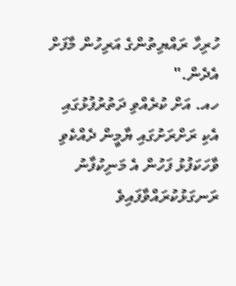ހުރިހާ ރައްޔިތުންގެ އަރިހުން މާފަށް އެދެން."
ހއ. އަށް ކުރެއްވި ދަތުރުފުޅުގައި އެކި ރަށްރަށުގައި ޔާމީން ދެއްކެވި ވާހަކަފުޅު ފަހުން އެ މަނިކުފާނު ރަނގަޅުކުރައްވާފައިވެ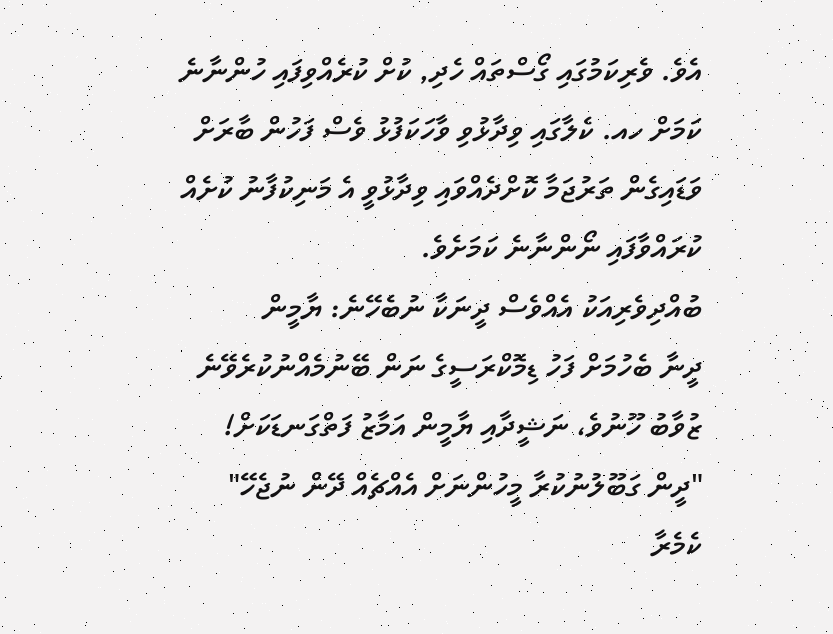އެވެ. ވެރިކަމުގައި ގޯސްތައް ހެދި, ކުށް ކުރެއްވިފައި ހުންނާނެ ކަމަށް ހއ. ކެލާގައި ވިދާޅުވި ވާހަކަފުޅު ވެސް ފަހުން ބާރަށް ވަޑައިގެން ތަރުޖަމާ ކޮށްދެއްވައި ވިދާޅުވީ އެ މަނިކުފާނު ކުށެއް ކުރައްވާފައި ނޯންނާނެ ކަމަށެވެ.
ބުއްދިވެރިއަކު އެއްވެސް ދީނަކާ ނުބެހޭނެ: ޔާމީން
ދީނާ ބެހުމަށް ފަހު ޑިމޮކްރަސީގެ ނަން ބޭނުމެއްނުކުރެވޭނެ
ޒުވާބު ހޫނުވެ، ނަޝީދާއި ޔާމީން އަމާޒު ފަތްގަނޑަކަށް!
"ދީން ގަބޫލުނުކުރާ މީހުންނަށް އެއްޗެއް ދޭން ނުޖެހޭ"
ކެމެރާ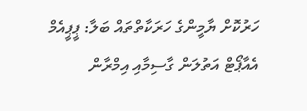ހަރުކޮށް ޔާމީންގެ ހަރަކާތްތައް ބަލާ: ޕީޕީއެމް
އެއާޕޯޓް އަތުލަން ގާސިމާއި އިމްރާން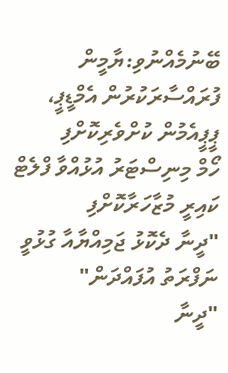ބޭނުމެއްނުވި:ޔާމީން
ފުރައްސާރަކުރުން އެމްޑީޕީ، ޕީޕީއެމުން ކުށްވެރިކޮށްފި
ހޯމް މިނިސްޓަރު އުޅުއްވާ ފްލެޓް ކައިރީ މުޒާހަރާކޮށްފި
"ދީނާ ދެކޮޅު ޖަމިއްޔާއާ ގުޅުވީ ނަފްރަތު އުފައްދަން"
"ދީނާ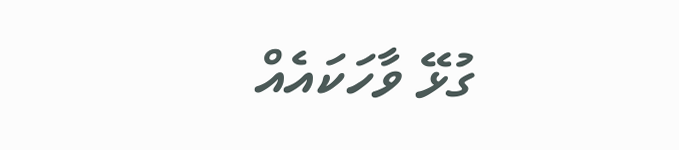ގުޅޭ ވާހަކައެއް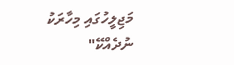މަޖިލީހުގައި މިހާރަކު ނުދެއްކޭ"